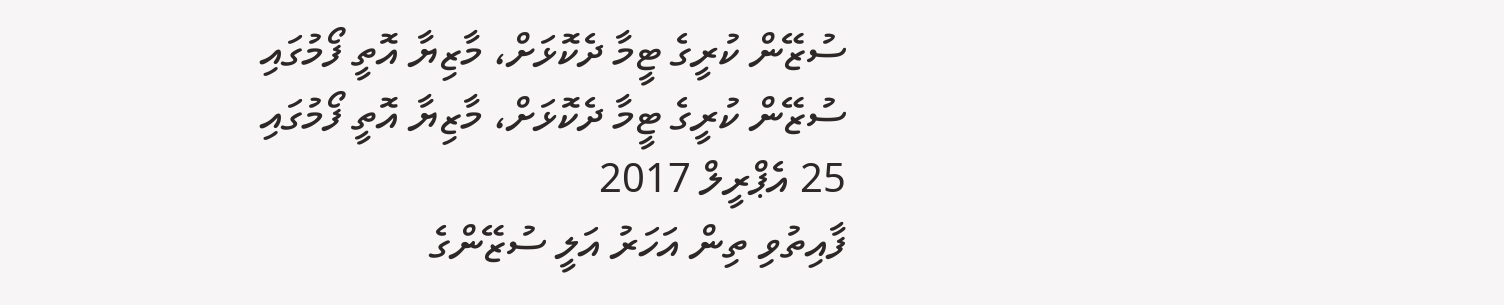ސުޒޭން ކުރީގެ ޓީމާ ދެކޮޅަށް، މާޒިޔާ އޮތީ ފޯމުގައި
ސުޒޭން ކުރީގެ ޓީމާ ދެކޮޅަށް، މާޒިޔާ އޮތީ ފޯމުގައި
25 އެޕްރީލް 2017
ފާއިތުވި ތިން އަހަރު އަލީ ސުޒޭންގެ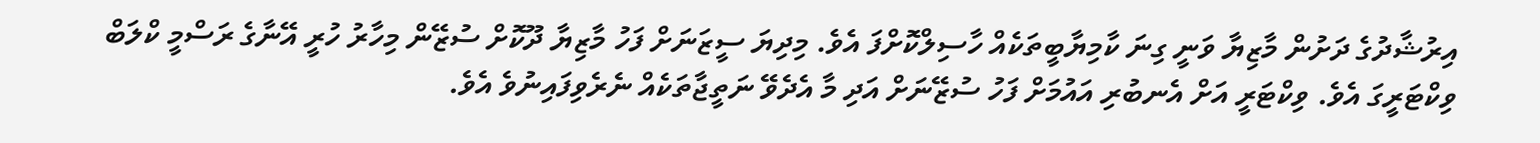އިރުޝާދުގެ ދަށުން މާޒިޔާ ވަނީ ގިނަ ކާމިޔާބީތަކެއް ހާސިލްކޮށްފަ އެވެ. މިދިޔަ ސީޒަނަށް ފަހު މާޒިޔާ ދޫކޮށް ސުޒޭން މިހާރު ހުރީ އޭނާގެ ރަސްމީ ކްލަބް ވިކްޓަރީގަ އެވެ. ވިކްޓަރީ އަށް އެނބުރި އައުމަށް ފަހު ސުޒޭނަށް އަދި މާ އެދެވޭ ނަތީޖާތަކެއް ނެރެވިފައިނުވެ އެވެ.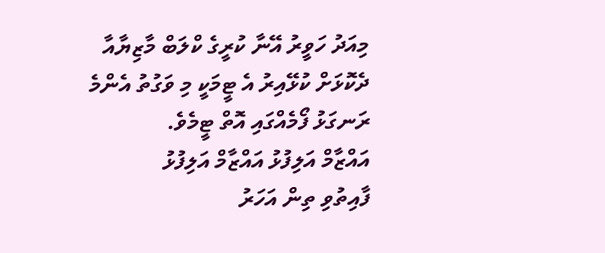މިއަދު ހަވީރު އޭނާ ކުރީގެ ކްލަބް މާޒިޔާއާ ދެކޮޅަށް ކުޅޭއިރު އެ ޓީމަކީ މި ވަގުތު އެންމެ ރަނގަޅު ފޯމެއްގައި އޮތް ޓީމެވެ.
އައްޒާމް އަލިފުޅު އައްޒާމް އަލިފުޅު
ފާއިތުވި ތިން އަހަރު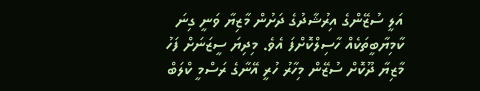އަލީ ސުޒޭންގެ އިރުޝާދުގެ ދަށުން މާޒިޔާ ވަނީ ގިނަ ކާމިޔާބީތަކެއް ހާސިލްކޮށްފަ އެވެ. މިދިޔަ ސީޒަނަށް ފަހު މާޒިޔާ ދޫކޮށް ސުޒޭން މިހާރު ހުރީ އޭނާގެ ރަސްމީ ކްލަބް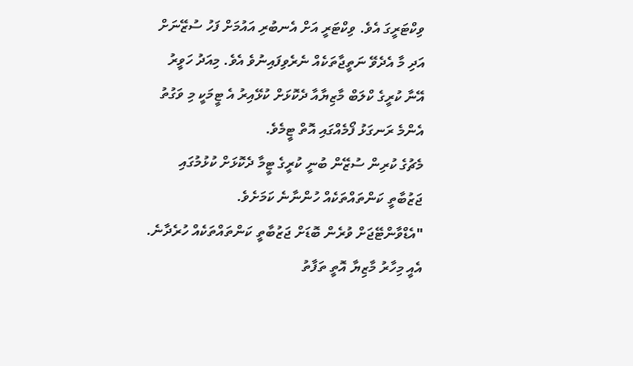ވިކްޓަރީގަ އެވެ. ވިކްޓަރީ އަށް އެނބުރި އައުމަށް ފަހު ސުޒޭނަށް އަދި މާ އެދެވޭ ނަތީޖާތަކެއް ނެރެވިފައިނުވެ އެވެ. މިއަދު ހަވީރު އޭނާ ކުރީގެ ކްލަބް މާޒިޔާއާ ދެކޮޅަށް ކުޅޭއިރު އެ ޓީމަކީ މި ވަގުތު އެންމެ ރަނގަޅު ފޯމެއްގައި އޮތް ޓީމެވެ.
މެޗުގެ ކުރިން ސުޒޭން ބުނީ ކުރީގެ ޓީމާ ދެކޮޅަށް ކުޅުމުގައި ޖަޒުބާތީ ކަންތައްތަކެއް ހުންނާނެ ކަމަށެވެ.
"އެޑްވާންޓޭޖަށް ވުރެން ބޮޑަށް ޖަޒުބާތީ ކަންތައްތަކެއް ހުރެދާނެ. އެއީ މިހާރު މާޒިޔާ އޮތީ ތަފާތު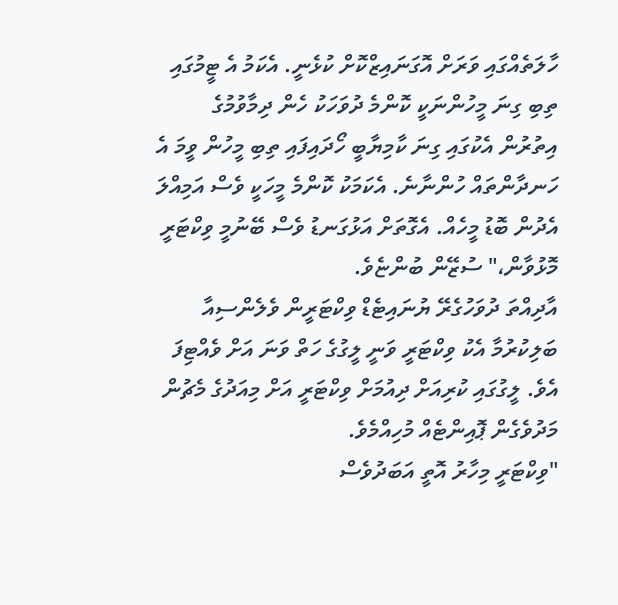ހާލަތެއްގައި ވަރަށް އޮގަނައިޒްކޮށް ކުޅެނީ. އެކަމު އެ ޓީމުގައި ތިބި ގިނަ މީހުންނަކީ ކޮންމެ ދުވަހަކު ހެން ދިމާވުމުގެ އިތުރުން އެކުގައި ގިނަ ކާމިޔާބީ ހޯދައިފައި ތިބި މީހުން ވީމަ އެ ހަނދާންތައް ހުންނާނެ. އެކަމަކު ކޮންމެ މީހަކީ ވެސް އަމިއްލަ އެދުން ބޮޑު މީހެއް. އެގޮތަށް އަޅުގަނޑު ވެސް ބޭނުމީ ވިކްޓަރީ މޮޅުވާން،" ސުޒޭން ބުންޏެވެ.
އާދިއްތަ ދުވަހުގެރޭ ޔުނައިޓެޑް ވިކްޓަރީން ވެލެންސިއާ ބަލިކުރުމާ އެކު ވިކްޓަރީ ވަނީ ލީގުގެ ހަތް ވަނަ އަށް ވެއްޓިފަ އެވެ. ލީގުގައި ކުރިއަށް ދިއުމަށް ވިކްޓަރީ އަށް މިއަދުގެ މެޗުން މަދުވެގެން ޕޮއިންޓެއް މުހިއްމެވެ.
"ވިކްޓަރީ މިހާރު އޮތީ އަބަދުވެސް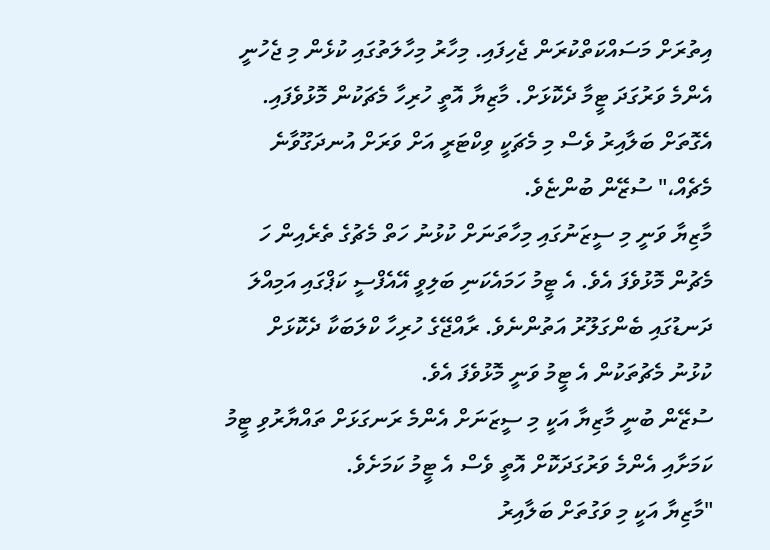އިތުރަށް މަސައްކަތްކުރަން ޖެހިފައި. މިހާރު މިހާލަތުގައި ކުޅެން މި ޖެހުނީ އެންމެ ވަރުގަދަ ޓީމާ ދެކޮޅަށް. މާޒިޔާ އޮތީ ހުރިހާ މެޗަކުން މޮޅުވެފައި. އެގޮތަށް ބަލާއިރު ވެސް މި މެޗަކީ ވިކްޓަރީ އަށް ވަރަށް އުނދަގޫވާނެ މެޗެއް،" ސުޒޭން ބުންޏެވެ.
މާޒިޔާ ވަނީ މި ސީޒަނުގައި މިހާތަނަށް ކުޅުނު ހަތް މެޗުގެ ތެރެއިން ހަ މެޗުން މޮޅުވެފަ އެވެ. އެ ޓީމު ހަމައެކަނި ބަލިވީ އޭއެފްސީ ކަޕްގައި އަމިއްލަ ދަނޑުގައި ބެންގަލޫރު އަތުންނެވެ. ރާއްޖޭގެ ހުރިހާ ކްލަބަކާ ދެކޮޅަށް ކުޅުނު މެޗުތަކުން އެ ޓީމު ވަނީ މޮޅުވެފަ އެވެ.
ސުޒޭން ބުނީ މާޒިޔާ އަކީ މި ސީޒަނަށް އެންމެ ރަނގަޅަށް ތައްޔާރުވި ޓީމު ކަމަށާއި އެންމެ ވަރުގަދަކޮށް އޮތީ ވެސް އެ ޓީމު ކަމަށެވެ.
"މާޒިޔާ އަކީ މި ވަގުތަށް ބަލާއިރު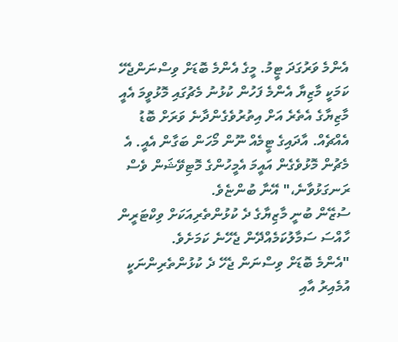އެންމެ ވަރުގަދަ ޓީމު. މީގެ އެންމެ ބޮޑަށް ވިސްނަންޖެހޭ ކަމަކީ މާޒިޔާ އެންމެ ފަހުން ކުޅުނު މެޗުގައި މޮޅުވީމަ އެއީ މާޒިޔާގެ އެތެރެ އަށް އިތުރުވެގެންދާނެ ވަރަށް ބޮޑު އެއްޗެއް. އާދައިގެ ޓީމެއް ނޫން މޯހަން ބަގާން އެއީ. އެ މެޗުން މޮޅުވެގެން އައީމަ އެމީހުންގެ މޮޓިވޭޝަން ވެސް ރަނގަޅުވާނެ،" އޭނާ ބުންޏެވެ.
ސުޒޭން ބުނީ މާޒިޔާގެ ދެ ކުޅުންތެރިއަކަށް ވިކްޓަރީން ހާއްސަ ސަމާލުކަމެއްދޭން ޖެހޭނެ ކަމަށެވެ.
"އެންމެ ބޮޑަށް ވިސްނަން ޖެހޭ ދެ ކުޅުންތެރިންނަކީ އުމެއިރު އާއި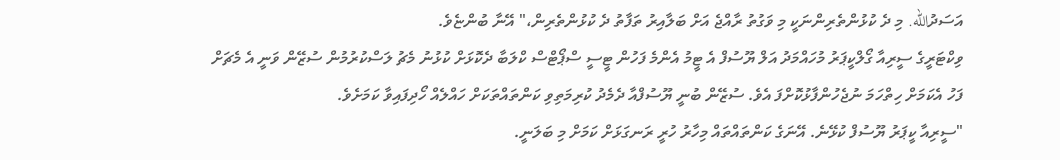އަސަދުالله. މި ދެ ކުޅުންތެރިންނަކީ މި ވަގުތު ރާއްޖެ އަށް ބަލާއިރު ތަފާތު ދެ ކުޅުންތެރިން،" އޭނާ ބުންޏެވެ.
ވިކްޓަރީގެ ސީރިއާ ގޯލްކީޕަރު މުހައްމަދު އަލް ޔޫސުފް އެ ޓީމު އެންމެ ފަހުން ޓީސީ ސްޕޯޓްސް ކްލަބާ ދެކޮޅަށް ކުޅުނު މެޗު ލަސްކުރުމުން ސުޒޭން ވަނީ އެ މެޗަށް ފަހު އެކަމަށް ހިތްހަމަ ނުޖެހުންފާޅުކޮށްފަ އެވެ. ސުޒޭން ބުނީ ޔޫސުފްއާ ދެމެދު ކުރިމަތިވި ކަންތައްތަކަށް ހައްލެއް ހޯދިފައިވާ ކަމަށެވެ.
"ސީރިއާ ކީޕަރު ޔޫސުފް ކުޅޭނެ. އޭނަގެ ކަންތައްތައް މިހާރު ހުރީ ރަނގަޅަށް ކަމަށް މި ބަލަނީ.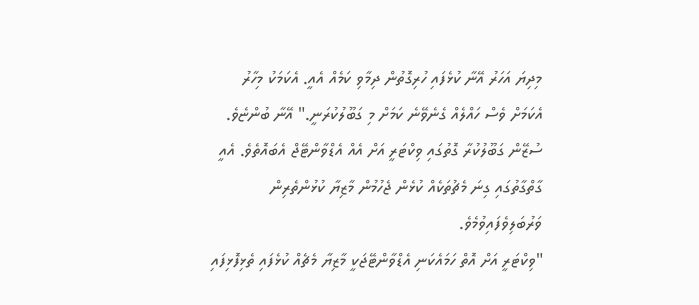މިދިޔަ އަހަރު އޭނާ ކުޅެފައި ހުރިގޮތުން ދިމާވި ކަމެއް އެއީ. އެކަމަކު މިހާރު އެކަމަށް ވެސް ހައްލެއް ގެނެވޭނެ ކަމަށް މި ގަބޫލުކުރަނީ." އޭނާ ބުންޏެވެ.
ސުޒޭން ގަބޫލުކުރާ ގޮތުގައި ވިކްޓަރީ އަށް އެއް އެޑްވާންޓޭޖް އެބައޮތެވެ. އެއީ ގާތްގާތުގައި ގިނަ މެޗުތަކެއް ކުޅެން ޖެހުމުން މާޒިޔާ ކުޅުންތެރިން ވަރުބަލިވެފައިވުމެވެ.
"ވިކްޓަރީ އަށް އޮތް ހަމައެކަނި އެޑްވާންޓޭޖަކީ މާޒިޔާ މެޗެއް ކުޅެފައި ތެޅިފޮޅިފައި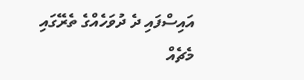އައިސްފައި ދެ ދުވަހެއްގެ ތެރޭގައި މެޗެއް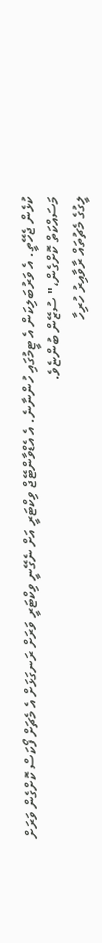ކުޅެން ޖެހޭތީ. އެ ވަރުބަލިކަން އެ ޓީމުގައި ހުންނާނެ. އެ އެޑްވާންޓޭޖް ވިކްޓަރީ އަށް ނެގޭނީ ވިކްޓަރީ ވަރަށް ރަނގަޅަށް އެ މެޗަށް ފޯކަސް ކޮށްގެން ވަރަށް މަސައްކަތް ކޮށްގެން،" ސުޒޭން ބުންޏެވެ.
ލީގުގެ މެޗުތައް ރާވާއިރު ހުރިހާ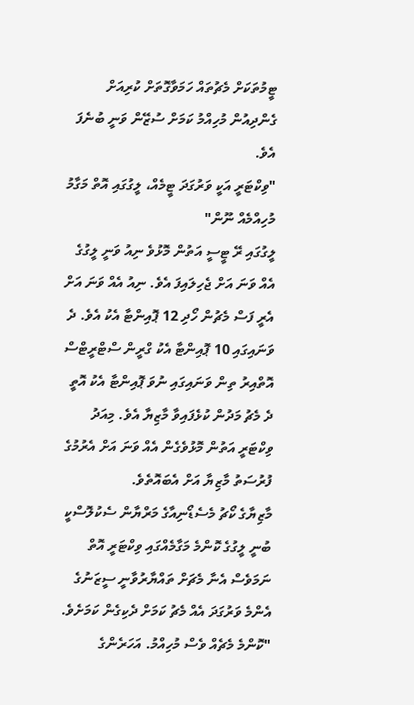ޓީމުތަކަށް މެޗުތައް ހަމަވާގޮތަށް ކުރިއަށް ގެންދިއުން މުހިއްމު ކަމަށް ސުޒޭން ވަނީ ބުނެފަ އެވެ.
"ވިކްޓަރީ އަކީ ވަރުގަދަ ޓީމެއް، ލީގުގައި އޮތް މަގާމު މުހިއްމެއް ނޫން"
ލީގުގައި ރޭ ޓީސީ އަތުން މޮޅުވެ ނިއު ވަނީ ލީގުގެ އެއް ވަނަ އަށް ޖެހިލައިފަ އެވެ. ނިއު އެއް ވަނަ އަށް އެރީ ފަސް މެޗުން ހޯދި 12 ޕޮއިންޓާ އެކު އެވެ. ދެ ވަނައިގައި 10 ޕޮއިންޓާ އެކު ގްރީން ސްޓްރީޓްސް އޮތްއިރު ތިން ވަނައިގައި ނުވަ ޕޮއިންޓާ އެކު އޮތީ ދެ މެޗު މަދުން ކުޅެފައިވާ މާޒިޔާ އެވެ. މިއަދު ވިކްޓަރީ އަތުން މޮޅުވެގެން އެއް ވަނަ އަށް އެރުމުގެ ފުރުސަތު މާޒިޔާ އަށް އެބައޮތެވެ.
މާޒިޔާގެ ކޯޗު މެސެޑޯނިއާގެ މަރްޔާން ސެކުލޮސްކީ ބުނީ ލީގުގެ ކޮންމެ މަގާމެއްގައި ވިކްޓަރީ އޮތް ނަމަވެސް އެނާ މެޗަށް ތައްޔާރުވާނީ ސީޒަނުގެ އެންމެ ވަރުގަދަ އެއް މެޗު ކަމަށް ދެކިގެން ކަމަށެވެ.
"ކޮންމެ މެޗެއް ވެސް މުހިއްމު. އަހަރެންގެ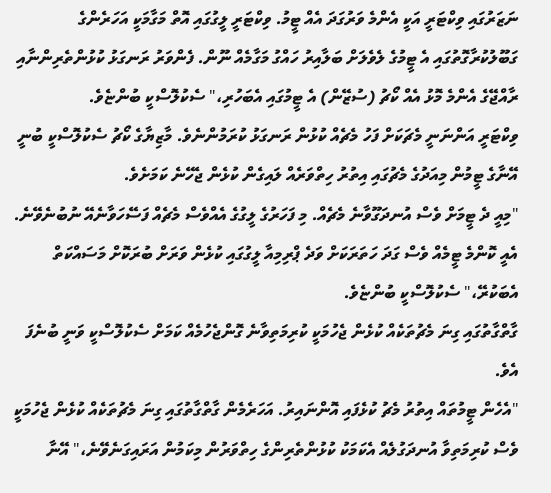ނަޒަރުގައި ވިކްޓަރީ އަކީ އެންމެ ވަރުގަދަ އެއް ޓީމު. ވިކްޓަރީ ލީގުގައި އޮތް މަގާމަކީ އަހަރެންގެ ގަބޫލުކުރާގޮތުގައި އެ ޓީމުގެ ލެވެލަށް ބަލާއިރު ހައްގު މަގާމެއް ނޫން. ފެންވަރު ރަނގަޅު ކުޅުންތެރިންނާއި ރާއްޖޭގެ އެންމެ މޮޅު އެއް ކޯޗު (ސުޒޭން) އެ ޓީމުގައި އެބަހުރި،" ސެކުލޮސްކީ ބުންޏެވެ.
ވިކްޓަރީ އަންނަނީ މެޗަކަށް ފަހު މެޗެއް ކުޅުން ރަނގަޅު ކުރަމުންނެވެ. މާޒިޔާގެ ކޯޗު ސެކުލޮސްކީ ބުނީ އޭނާގެ ޓީމުން މިއަދުގެ މެޗުގައި އިތުރު ހިތްވަރެއް ލައިގެން ކުޅެން ޖެހޭނެ ކަމަށެވެ.
"މިއީ ދެ ޓީމަށް ވެސް އުނދަގޫވާނެ މެޗެއް. މި ފަހަރުގެ ލީގުގެ އެއްވެސް މެޗެއް ފަސޭހަވާނެއޭ ނުބުނެވޭނެ. އެއީ ކޮންމެ ޓީމެއް ވެސް ގަދަ ހަތަރަކަށް ވަދެ ޕްރިމިއާ ލީގުގައި ކުޅެން ވަރަށް ބުރަކޮށް މަސައްކަތް އެބަކުރޭ،" ސެކުލޮސްކީ ބުންޏެވެ.
ގާތްގާތުގައި ގިނަ މެޗުތަކެއް ކުޅެން ޖެހުމަކީ ކުރިމަތިވާނެ ގޮންޖެހުމެއް ކަމަށް ސެކުލޮސްކީ ވަނީ ބުނެފަ އެވެ.
"އެހެން ޓީމުތައް އިތުރު މެޗު ކުޅެފައި އޮންނައިރު. އަހަރެމެން ގާތްގާތުގައި ގިނަ މެޗުތަކެއް ކުޅެން ޖެހުމަކީ ވެސް ކުރިމަތިވާ އުނދަގުލެއް އެކަމަކު ކުޅުންތެރިންގެ ހިތްވަރުން މިކަމުން އަރައިގަނެވޭނެ،" އޭނާ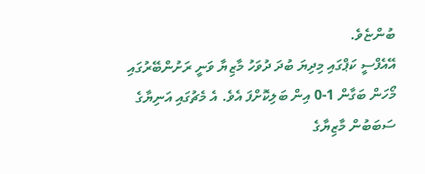ބުންޏެވެ.
އޭއެފްސީ ކަޕްގައި މިދިޔަ ބުދަ ދުވަހު މާޒިޔާ ވަނީ ރަށުންބޭރުގައި މޯހަން ބަގާން 1-0 އިން ބަލިކޮށްފަ އެވެ. އެ މެޗުގައި އަނިޔާގެ ސަބަބުން މާޒިޔާގެ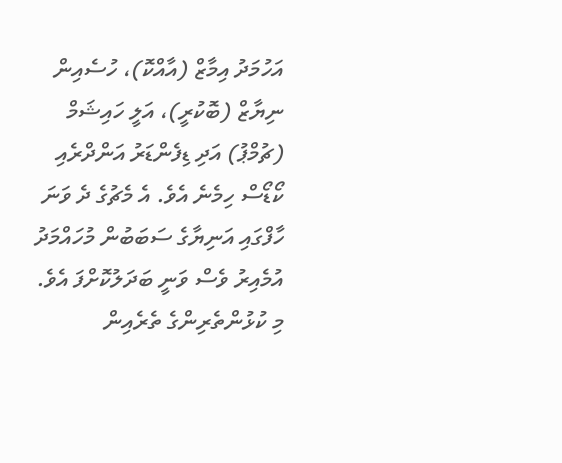އަހުމަދު އިމާޒް (އާއްކޮ)، ހުސެއިން ނިޔާޒް (ބޮކުރީ)، އަލީ ހައިޝަމް (ޗުމްޕު) އަދި ޑިފެންޑަރު އަންދްރެއި ކޯޑޯސް ހިމެނެ އެވެ. އެ މެޗުގެ ދެ ވަނަ ހާފްގައި އަނިޔާގެ ސަބަބުން މުހައްމަދު އުމެއިރު ވެސް ވަނީ ބަދަލުކޮށްފަ އެވެ.
މި ކުޅުންތެރިންގެ ތެރެއިން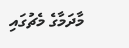މާދަމާގެ މެޗުގައި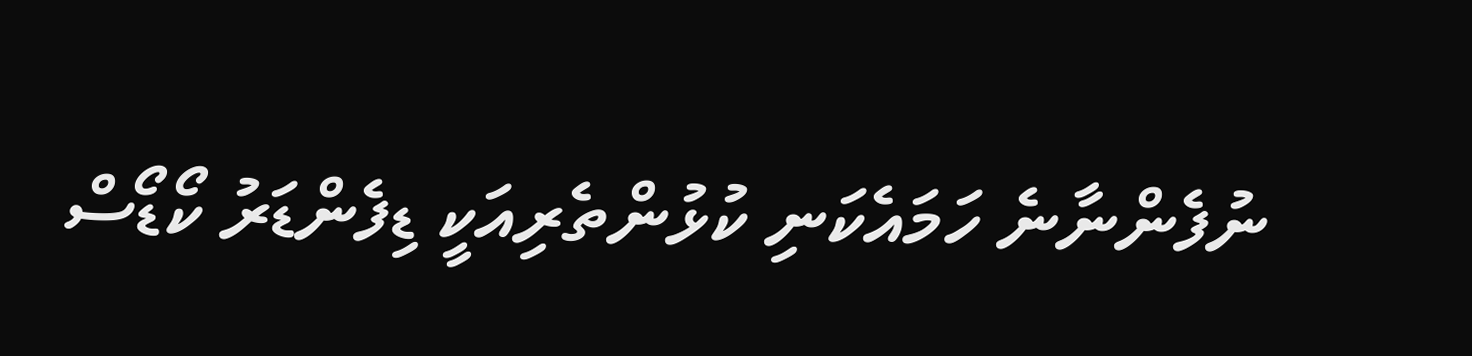ނުފެންނާނެ ހަމައެކަނި ކުޅުންތެރިއަކީ ޑިފެންޑަރު ކޯޑޯސް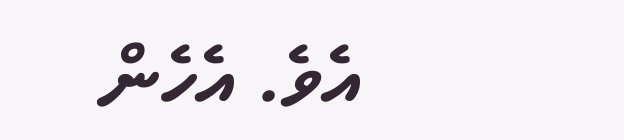އެވެ. އެހެން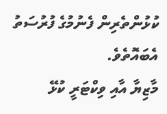ކުޅުންތެރިން ފެނުމުގެ ފުރުސަތު އެބައޮތެވެ.
މާޒިޔާ އާއި ވިކްޓަރީ ކުޅޭ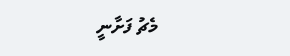މެޗު ފަށާނީ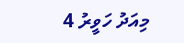މިއަދު ހަވީރު 4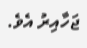ޖަހާއިރު އެވެ.